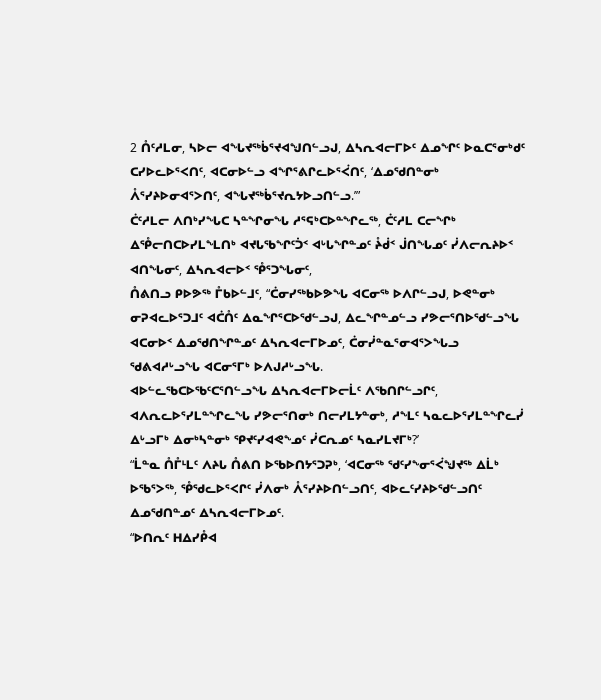2 ᑍᑦᓱᒪᓂ, ᓴᐅᓕ ᐊᖓᔪᖅᑳᕐᔪᐊᖑᑎᓪᓗᒍ, ᐃᓴᕆᐊᓕᒥᐅᑦ ᐃᓄᖏᑦ ᐅᓇᑕᕐᓂᒃᑯᑦ ᑕᓯᐅᓚᐅᕐᐸᑎᑦ, ᐊᑕᓂᐅᓪᓗ ᐊᖏᕐᕕᒋᓚᐅᕐᐹᑎᑦ, ‘ᐃᓄᖁᑎᓐᓂᒃ ᐰᕐᓯᔨᐅᓂᐊᕐᐳᑎᑦ, ᐊᖓᔪᖅᑳᕐᔪᕆᔭᐅᓗᑎᓪᓗ.’”
ᑖᑦᓱᒪᓕ ᐱᑎᒃᓯᖓᑕ ᓴᓐᖏᓂᖓ ᓱᕐᕋᒃᑕᐅᓐᖏᓚᖅ, ᑖᑦᓱᒪ ᑕᓕᖏᒃ ᐃᕾᓕᑎᑕᐅᓯᒪᖕᒪᑎᒃ ᐊᔪᒐᖃᖏᑦᑑᑉ ᐊᒡᒐᖏᓐᓄᑦ ᔧᑰᑉ ᒎᑎᖓᓄᑦ ᓰᐱᓕᕆᔨᐅᑉ ᐊᑎᖓᓂᑦ, ᐃᓴᕆᐊᓕᐅᑉ ᕾᕐᑐᖓᓂᑦ,
ᑍᕕᑎᓗ ᑭᐅᕗᖅ ᒤᑲᐅᓪᒧᑦ, “ᑖᓂᓯᖅᑲᐅᕗᖓ ᐊᑕᓂᖅ ᐅᐱᒋᓪᓗᒍ, ᐅᕙᓐᓂᒃ ᓂᕈᐊᓚᐅᕐᑐᒧᑦ ᐊᑖᑍᑦ ᐃᓇᖏᕐᑕᐅᖁᓪᓗᒍ, ᐃᓚᖏᓐᓄᓪᓗ ᓯᕗᓕᕐᑎᐅᖁᓪᓗᖓ ᐊᑕᓂᐅᑉ ᐃᓄᖁᑎᖏᓐᓄᑦ ᐃᓴᕆᐊᓕᒥᐅᓄᑦ, ᑖᓂᓰᓐᓇᕐᓂᐊᕐᐳᖓᓗ ᖁᕕᐊᓱᒡᓗᖓ ᐊᑕᓂᕐᒥᒃ ᐅᐱᒍᓱᒡᓗᖓ.
ᐊᐅᓪᓚᖃᑕᐅᖃᑦᑕᕐᑎᓪᓗᖓ ᐃᓴᕆᐊᓕᒥᐅᓕᒫᑦ ᐱᖃᑎᒋᓪᓗᒋᑦ, ᐊᐱᕆᓚᐅᕐᓯᒪᓐᖏᓚᖓ ᓯᕗᓕᕐᑎᓂᒃ ᑎᓕᓯᒪᔭᓐᓂᒃ, ᓱᖕᒪᑦ ᓴᓇᓚᐅᕐᓯᒪᓐᖏᓚᓰ ᐃᒡᓗᒥᒃ ᐃᓂᒃᓴᓐᓂᒃ ᕿᔪᑦᓯᐊᕙᖕᓄᑦ ᓰᑕᕆᓄᑦ ᓴᓇᓯᒪᔪᒥᒃ?’
“ᒫᓐᓇ ᑍᒤᒻᒪᑦ ᐱᔨᒐ ᑍᕕᑎ ᐅᖃᐅᑎᔭᕐᑐᕈᒃ, ‘ᐊᑕᓂᖅ ᖁᑦᓯᖕᓂᕐᐹᖑᔪᖅ ᐃᒫᒃ ᐅᖃᕐᐳᖅ, ᕾᖁᓚᐅᕐᐸᒋᑦ ᓰᐱᓂᒃ ᐰᕐᓯᔨᐅᑎᓪᓗᑎᑦ, ᐊᐅᓚᑦᓯᔨᐅᖁᓪᓗᑎᑦ ᐃᓄᖁᑎᓐᓄᑦ ᐃᓴᕆᐊᓕᒥᐅᓄᑦ.
“ᐅᑎᕆᑦ ᕼᐃᓯᑬᐊ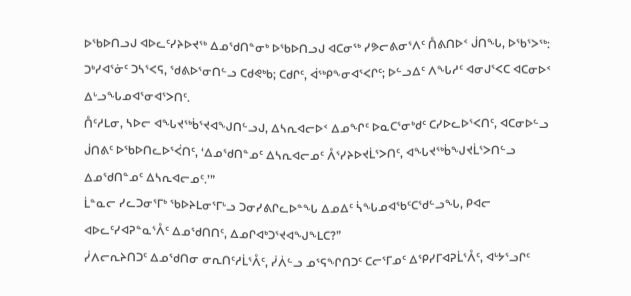ᐅᖃᐅᑎᓗᒍ ᐊᐅᓚᑦᓯᔨᐅᔪᖅ ᐃᓄᖁᑎᓐᓂᒃ ᐅᖃᐅᑎᓗᒍ ᐊᑕᓂᖅ ᓯᕗᓕᕕᓂᕐᐱᑦ ᑍᕕᑎᐅᑉ ᒎᑎᖓ, ᐅᖃᕐᐳᖅ: ᑐᒃᓯᐊᕐᓃᑦ ᑐᓴᕐᐸᕋ, ᖁᕕᐅᕐᓂᑎᓪᓗ ᑕᑯᕙᒃᑲ; ᑕᑯᒋᑦ, ᐋᖅᑭᖕᓂᐊᕐᐸᒋᑦ; ᐅᓪᓗᐃᑦ ᐱᖓᓱᑦ ᐊᓂᒍᕐᐸᑕ ᐊᑕᓂᐅᑉ ᐃᒡᓗᖓᓄᐊᕐᓂᐊᕐᐳᑎᑦ.
ᑍᑦᓱᒪᓂ, ᓴᐅᓕ ᐊᖓᔪᖅᑳᕐᔪᐊᖑᑎᓪᓗᒍ, ᐃᓴᕆᐊᓕᐅᑉ ᐃᓄᖏᑦ ᐅᓇᑕᕐᓂᒃᑯᑦ ᑕᓯᐅᓚᐅᕐᐸᑎᑦ, ᐊᑕᓂᐅᓪᓗ ᒎᑎᕕᑦ ᐅᖃᐅᑎᓚᐅᕐᐹᑎᑦ, ‘ᐃᓄᖁᑎᓐᓄᑦ ᐃᓴᕆᐊᓕᓄᑦ ᐰᕐᓯᔨᐅᔪᒫᕐᐳᑎᑦ, ᐊᖓᔪᖅᑳᖑᔪᒫᕐᐳᑎᓪᓗ ᐃᓄᖁᑎᓐᓄᑦ ᐃᓴᕆᐊᓕᓄᑦ.’”
ᒫᓐᓇᓕ ᓯᓚᑐᓂᕐᒥᒃ ᖃᐅᔨᒪᓂᕐᒥᒡᓗ ᑐᓂᓯᕕᒋᓚᐅᓐᖓ ᐃᓄᐃᑦ ᓵᖓᓄᐊᖃᑦᑕᖁᓪᓗᖓ, ᑭᐊᓕ ᐊᐅᓚᑦᓯᐊᕈᓐᓇᕐᐰᑦ ᐃᓄᖁᑎᑎᑦ, ᐃᓄᒋᐊᒃᑐᕐᔪᐊᖑᖕᒪᑕ?”
ᓰᐱᓕᕆᔨᑎᑐᑦ ᐃᓄᖁᑎᓂ ᓂᕆᑎᑦᓱᒫᕐᐰᑦ, ᓰᐲᓪᓗ ᓄᕐᕋᖏᑎᑐᑦ ᑕᓕᕐᒥᓄᑦ ᐃᕿᓯᒥᐊᕈᒫᕐᐰᑦ, ᐊᒡᔭᕐᓗᒋᑦ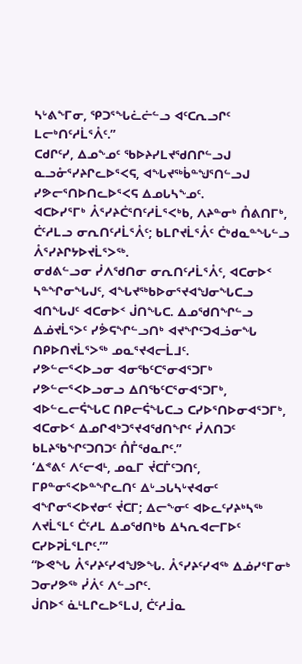ᓴᒡᕕᖕᒥᓂ, ᕿᑐᕐᖓᓛᓖᓪᓗ ᐊᑦᑕᕆᓗᒋᑦ ᒪᓕᒃᑎᑦᓱᒫᕐᐰᑦ.”
ᑕᑯᒋᑦᓯ, ᐃᓄᖕᓄᑦ ᖃᐅᔨᓯᒪᔪᖁᑎᒋᓪᓗᒍ ᓇᓗᓁᕐᓯᔨᒋᓚᐅᕐᐸᕋ, ᐊᖓᔪᖅᑳᓐᖑᕐᑎᓪᓗᒍ ᓯᕗᓕᕐᑎᐅᑎᓚᐅᕐᐸᕋ ᐃᓄᒐᓴᖕᓄᑦ.
ᐊᑕᐅᓯᕐᒥᒃ ᐰᕐᓯᔨᑖᕐᑎᑦᓱᒫᕐᐸᒃᑲ, ᐱᔨᓐᓂᒃ ᑍᕕᑎᒥᒃ, ᑖᑦᓱᒪᓗ ᓂᕆᑎᑦᓱᒫᕐᐰᑦ; ᑲᒪᒋᔪᒫᕐᐰᑦ ᑖᒃᑯᓇᓐᖓᓪᓗ ᐰᕐᓯᔨᒋᔭᐅᔪᒫᕐᐳᖅ.
ᓂᑯᕕᓪᓗᓂ ᓰᐱᖁᑎᓂ ᓂᕆᑎᑦᓱᒫᕐᐰᑦ, ᐊᑕᓂᐅᑉ ᓴᓐᖏᓂᖓᒍᑦ, ᐊᖓᔪᖅᑲᐅᓂᕐᔪᐊᖑᓂᖓᑕᓗ ᐊᑎᖓᒍᑦ ᐊᑕᓂᐅᑉ ᒎᑎᖓᑕ. ᐃᓄᖁᑎᖏᓪᓗ ᐃᓅᔪᒫᕐᐳᑦ ᓯᕘᕋᖏᓪᓗᑎᒃ ᐊᔪᖏᑦᑐᐊᓘᓂᖓ ᑎᑭᐅᑎᔪᒫᕐᐳᖅ ᓄᓇᕐᔪᐊᓕᒫᒧᑦ.
ᓯᕗᓪᓕᕐᐸᐅᓗᓂ ᐊᓂᖃᑦᑕᕐᓂᐊᕐᑐᒥᒃ ᓯᕗᓪᓕᕐᐸᐅᓗᓂᓗ ᐃᑎᖃᑦᑕᕐᓂᐊᕐᑐᒥᒃ, ᐊᐅᓪᓚᓕᕌᖓᑕ ᑎᑭᓕᕌᖓᑕᓗ ᑕᓯᐅᕐᑎᐅᓂᐊᕐᑐᒥᒃ, ᐊᑕᓂᐅᑉ ᐃᓄᒋᐊᒃᑐᕐᔪᐊᖁᑎᖏᑦ ᓰᐱᑎᑐᑦ ᑲᒪᔨᖃᖏᑦᑐᑎᑐᑦ ᑍᒤᖁᓇᒋᑦ.”
‘ᐃᕝᕕᑦ ᐱᑦᓕᐊᒻ, ᓄᓇᒥ ᔫᑕᒦᑦᑐᑎᑦ, ᒥᑭᓐᓂᕐᐸᐅᓐᖏᓚᑎᑦ ᐃᒡᓗᒐᓴᒡᔪᐊᓂᑦ ᐊᖏᓂᕐᐸᐅᔪᓂᑦ ᔫᑕᒥ; ᐃᓕᖕᓂᑦ ᐊᐅᓚᑦᓯᔨᒃᓴᖅ ᐱᔪᒫᕐᒪᑦ ᑖᑦᓱᒪ ᐃᓄᖁᑎᒃᑲ ᐃᓴᕆᐊᓕᒥᐅᑦ ᑕᓯᐅᕈᒫᕐᒪᒋᑦ.’”
“ᐅᕙᖓ ᐰᕐᓯᔨᑦᓯᐊᖑᕗᖓ. ᐰᕐᓯᔨᑦᓯᐊᖅ ᐃᓅᓯᕐᒥᓂᒃ ᑐᓂᓯᕗᖅ ᓰᐲᑦ ᐱᓪᓗᒋᑦ.
ᒎᑎᐅᑉ ᓈᒻᒪᒋᓚᐅᕐᒪᒍ, ᑖᑦᓱᒨᓇ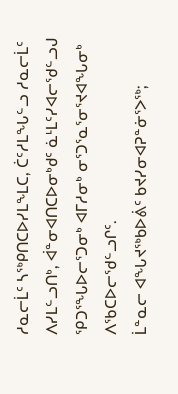ᓱᓇᓕᒫᑦ ᓴᖅᑭᑎᑕᐅᓯᒪᖕᒪᑕ, ᑖᑦᓱᒪᖓᓪᓗ ᓱᓇᓕᒫᑦ ᐱᓯᒪᓪᓗᑎᒃ, ᐋᓐᓂᐊᑎᑕᐅᓂᒃᑯᑦ ᓈᒻᒪᑦᓯᐊᓕᖁᓪᓗᒍ ᕿᑐᕐᖓᐅᓕᕐᑐᓂᒃ ᐊᒥᓱᓂᒃ ᓂᕐᑐᕐᓇᕐᓂᕐᔪᐊᖓᓂᒃ ᐱᖃᑕᐅᓕᖁᓪᓗᒋᑦ.
ᒫᓐᓇᓕ ᐊᖓᔪᖅᑲᐅᕖᑦ ᑲᔪᓯᓂᐊᕈᓐᓃᕐᐳᖅ;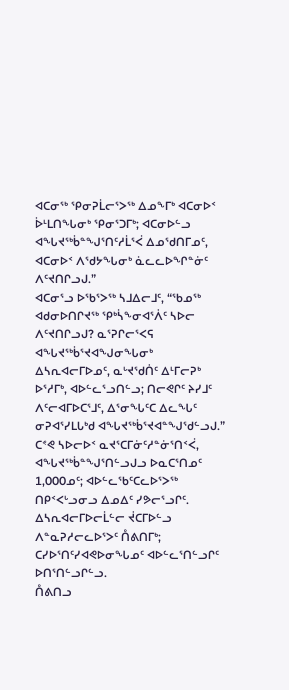ᐊᑕᓂᖅ ᕿᓂᕈᒫᓕᕐᐳᖅ ᐃᓄᖕᒥᒃ ᐊᑕᓂᐅᑉ ᐆᒻᒪᑎᖓᓂᒃ ᕿᓂᕐᑐᒥᒃ; ᐊᑕᓂᐅᓪᓗ ᐊᖓᔪᖅᑳᓐᖑᕐᑎᑦᓱᒫᕐᐹ ᐃᓄᖁᑎᒥᓄᑦ, ᐊᑕᓂᐅᑉ ᐱᖁᔭᖓᓂᒃ ᓈᓚᓚᐅᖏᓐᓃᑦ ᐱᑦᔪᑎᒋᓗᒍ.”
ᐊᑕᓂᕐᓗ ᐅᖃᕐᐳᖅ ᓴᒧᐃᓕᒧᑦ, “ᖃᓄᖅ ᐊᑯᓂᐅᑎᒋᔪᖅ ᕿᒃᓵᖕᓂᐊᕐᐲᑦ ᓴᐅᓕ ᐱᑦᔪᑎᒋᓗᒍ? ᓇᕐᕈᒋᓕᕐᐸᕋ ᐊᖓᔪᖅᑳᕐᔪᐊᖑᓂᖓᓂᒃ ᐃᓴᕆᐊᓕᒥᐅᓄᑦ, ᓇᒡᔪᖁᑏᑦ ᐃᒻᒥᓕᕈᒃ ᐅᕐᓱᒥᒃ, ᐊᐅᓪᓚᕐᓗᑎᓪᓗ; ᑎᓕᕙᒋᑦ ᔨᓯᒧᑦ ᐱᑦᓕᐊᒥᐅᑕᕐᒧᑦ, ᐃᕐᓂᖓᑦᑕ ᐃᓚᖓᑦ ᓂᕈᐊᕐᓯᒪᒐᒃᑯ ᐊᖓᔪᖅᑳᕐᔪᐊᓐᖑᖁᓪᓗᒍ.”
ᑕᕝᕙ ᓴᐅᓕᐅᑉ ᓇᔪᕐᑕᒥᓃᑦᓱᓐᓃᕐᑎᑉᐹ, ᐊᖓᔪᖅᑳᓐᖑᕐᑎᓪᓗᒍᓗ ᐅᓇᑕᕐᑎᓄᑦ 1,000ᓄᑦ; ᐊᐅᓪᓚᖃᑦᑕᓚᐅᕐᐳᖅ ᑎᑭᑉᐸᒡᓗᓂᓗ ᐃᓄᐃᑦ ᓯᕗᓕᕐᓗᒋᑦ.
ᐃᓴᕆᐊᓕᒥᐅᓕᒫᓪᓕ ᔫᑕᒥᐅᓪᓗ ᐱᓐᓇᕈᓱᓕᓚᐅᕐᐳᑦ ᑍᕕᑎᒥᒃ; ᑕᓯᐅᕐᑎᑦᓯᐊᕙᐅᓂᖓᓄᑦ ᐊᐅᓪᓚᕐᑎᓪᓗᒋᑦ ᐅᑎᕐᑎᓪᓗᒋᓪᓗ.
ᑍᕕᑎᓗ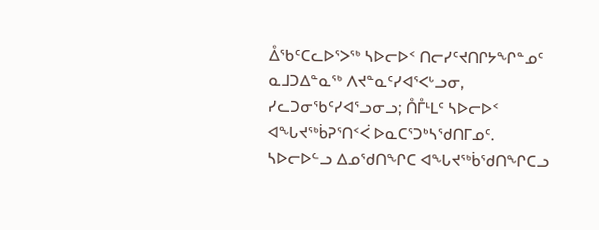ᐂᖃᑦᑕᓚᐅᕐᐳᖅ ᓴᐅᓕᐅᑉ ᑎᓕᓯᑦᔪᑎᒋᔭᖏᓐᓄᑦ ᓇᒧᑐᐃᓐᓇᖅ ᐱᔪᓐᓇᑦᓯᐊᕐᐸᒡᓗᓂ, ᓯᓚᑐᓂᖃᑦᓯᐊᕐᓗᓂᓗ; ᑍᒤᒻᒪᑦ ᓴᐅᓕᐅᑉ ᐊᖓᔪᖅᑳᕈᕐᑎᑉᐹ ᐅᓇᑕᕐᑐᒃᓴᖁᑎᒥᓄᑦ. ᓴᐅᓕᐅᓪᓗ ᐃᓄᖁᑎᖏᑕ ᐊᖓᔪᖅᑳᖁᑎᖏᑕᓗ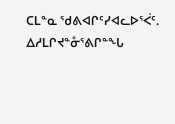ᑕᒪᓐᓇ ᖁᕕᐊᒋᑦᓯᐊᓚᐅᕐᐹᑦ.
ᐃᓱᒪᒋᔪᓐᓁᕐᕕᒋᓐᖓ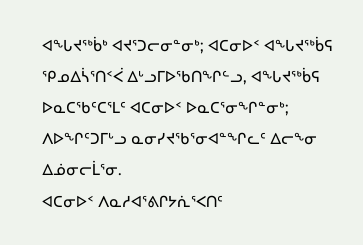ᐊᖓᔪᖅᑳᒃ ᐊᔪᕐᑐᓕᓂᓐᓂᒃ; ᐊᑕᓂᐅᑉ ᐊᖓᔪᖅᑳᕋ ᕿᓄᐃᓵᕐᑎᑉᐹ ᐃᒡᓗᒥᐅᖃᑎᖏᓪᓗ, ᐊᖓᔪᖅᑳᕋ ᐅᓇᑕᖃᑦᑕᕐᒪᑦ ᐊᑕᓂᐅᑉ ᐅᓇᑕᕐᓂᖏᓐᓂᒃ; ᐱᐅᖏᑦᑐᒥᒡᓗ ᓇᓂᓯᔪᖃᕐᓂᐊᓐᖏᓚᑦ ᐃᓕᖕᓂ ᐃᓅᓂᓕᒫᕐᓂ.
ᐊᑕᓂᐅᑉ ᐱᓇᓱᐊᕐᕕᒋᔭᕇᕐᐸᑎᑦ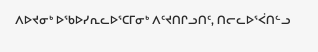ᐱᐅᔪᓂᒃ ᐅᖃᐅᓯᕆᓚᐅᕐᑕᒥᓂᒃ ᐱᑦᔪᑎᒋᓗᑎᑦ, ᑎᓕᓚᐅᕐᐹᑎᓪᓗ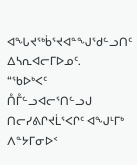ᐊᖓᔪᖅᑳᕐᔪᐊᓐᖑᖁᓪᓗᑎᑦ ᐃᓴᕆᐊᓕᒥᐅᓄᑦ.
“ᖃᐅᒃᐸᑦ ᑍᒤᓪᓗᐊᓕᕐᑎᓪᓗᒍ ᑎᓕᓯᕕᒋᔪᒫᕐᐸᒋᑦ ᐊᖑᒻᒥᒃ ᐱᓐᔭᒥᓂᐅᑉ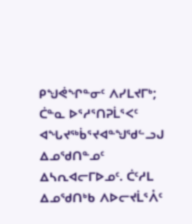ᑭᖑᕚᖏᓐᓂᑦ ᐱᓯᒪᔪᒥᒃ; ᑖᓐᓇ ᐅᕐᓱᕐᑎᕈᒫᕐᐸᑦ ᐊᖓᔪᖅᑳᕐᔪᐊᓐᖑᖁᓪᓗᒍ ᐃᓄᖁᑎᓐᓄᑦ ᐃᓴᕆᐊᓕᒥᐅᓄᑦ. ᑖᑦᓱᒪ ᐃᓄᖁᑎᒃᑲ ᐱᐅᓕᔪᒫᕐᐰᑦ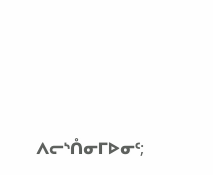ᐱᓕᔅᑍᓂᒥᐅᓂᑦ;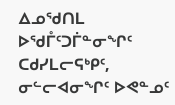ᐃᓄᖁᑎᒪ ᐅᖁᒤᑦᑐᒦᓐᓂᖏᑦ ᑕᑯᓯᒪᓕᕋᒃᑭᑦ, ᓂᓪᓕᐊᓂᖏᑦ ᐅᕙᓐᓄᑦ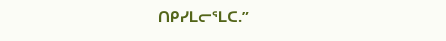ᑎᑭᓯᒪᓕᕐᒪᑕ.”